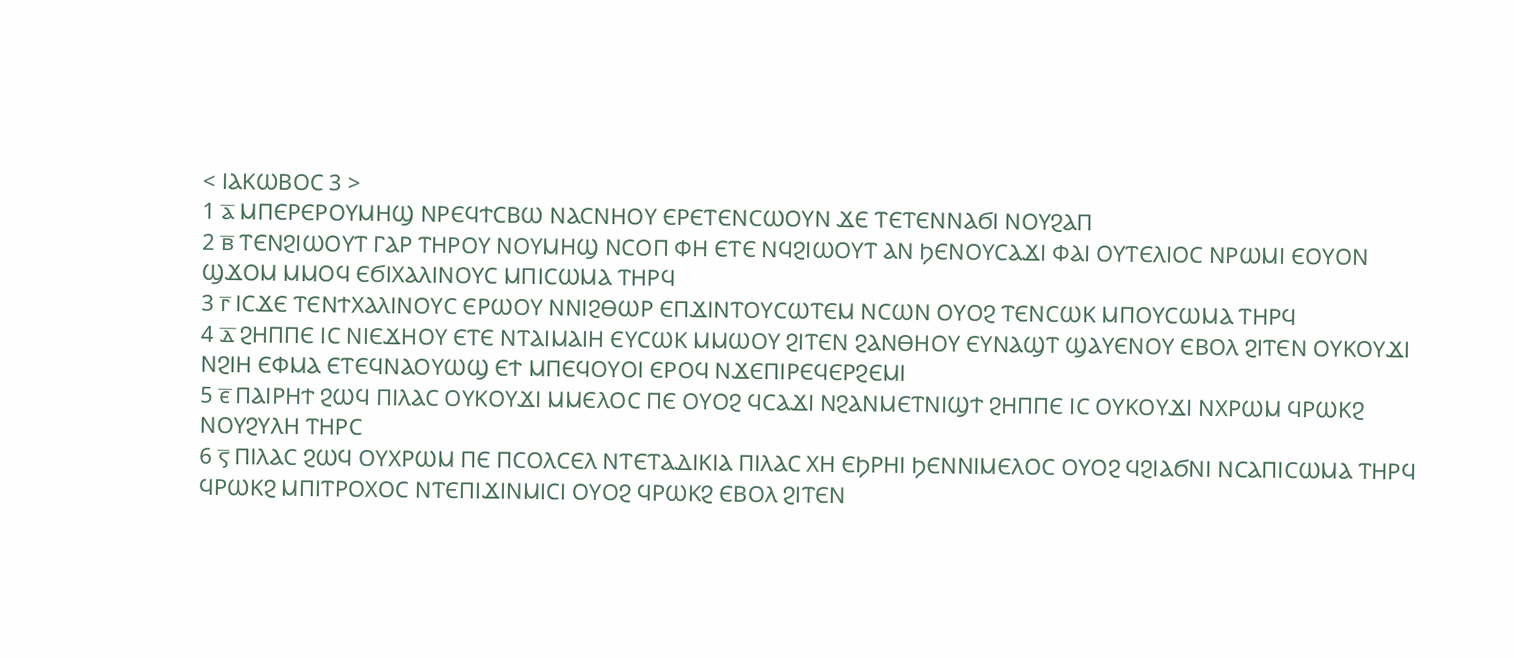< ⲒⲀⲔⲰⲂⲞⲤ 3 >
1 ⲁ̅ ⲘⲠⲈⲢⲈⲢⲞⲨⲘⲎϢ ⲚⲢⲈϤϮⲤⲂⲰ ⲚⲀⲤⲚⲎⲞⲨ ⲈⲢⲈⲦⲈⲚⲤⲰⲞⲨⲚ ϪⲈ ⲦⲈⲦⲈⲚⲚⲀϬⲒ ⲚⲞⲨϨⲀⲠ
2 ⲃ̅ ⲦⲈⲚϨⲒⲰⲞⲨⲦ ⲄⲀⲢ ⲦⲎⲢⲞⲨ ⲚⲞⲨⲘⲎϢ ⲚⲤⲞⲠ ⲪⲎ ⲈⲦⲈ ⲚϤϨⲒⲰⲞⲨⲦ ⲀⲚ ϦⲈⲚⲞⲨⲤⲀϪⲒ ⲪⲀⲒ ⲞⲨⲦⲈⲖⲒⲞⲤ ⲚⲢⲰⲘⲒ ⲈⲞⲨⲞⲚ ϢϪⲞⲘ ⲘⲘⲞϤ ⲈϬⲒⲬⲀⲖⲒⲚⲞⲨⲤ ⲘⲠⲒⲤⲰⲘⲀ ⲦⲎⲢϤ
3 ⲅ̅ ⲒⲤϪⲈ ⲦⲈⲚϮⲬⲀⲖⲒⲚⲞⲨⲤ ⲈⲢⲰⲞⲨ ⲚⲚⲒϨⲐⲰⲢ ⲈⲠϪⲒⲚⲦⲞⲨⲤⲰⲦⲈⲘ ⲚⲤⲰⲚ ⲞⲨⲞϨ ⲦⲈⲚⲤⲰⲔ ⲘⲠⲞⲨⲤⲰⲘⲀ ⲦⲎⲢϤ
4 ⲇ̅ ϨⲎⲠⲠⲈ ⲒⲤ ⲚⲒⲈϪⲎⲞⲨ ⲈⲦⲈ ⲚⲦⲀⲒⲘⲀⲒⲎ ⲈⲨⲤⲰⲔ ⲘⲘⲰⲞⲨ ϨⲒⲦⲈⲚ ϨⲀⲚⲐⲎⲞⲨ ⲈⲨⲚⲀϢⲦ ϢⲀⲨⲈⲚⲞⲨ ⲈⲂⲞⲖ ϨⲒⲦⲈⲚ ⲞⲨⲔⲞⲨϪⲒ ⲚϨⲒⲎ ⲈⲪⲘⲀ ⲈⲦⲈϤⲚⲀⲞⲨⲰϢ ⲈϮ ⲘⲠⲈϤⲞⲨⲞⲒ ⲈⲢⲞϤ ⲚϪⲈⲠⲒⲢⲈϤⲈⲢϨⲈⲘⲒ
5 ⲉ̅ ⲠⲀⲒⲢⲎϮ ϨⲰϤ ⲠⲒⲖⲀⲤ ⲞⲨⲔⲞⲨϪⲒ ⲘⲘⲈⲖⲞⲤ ⲠⲈ ⲞⲨⲞϨ ϤⲤⲀϪⲒ ⲚϨⲀⲚⲘⲈⲦⲚⲒϢϮ ϨⲎⲠⲠⲈ ⲒⲤ ⲞⲨⲔⲞⲨϪⲒ ⲚⲬⲢⲰⲘ ϤⲢⲰⲔϨ ⲚⲞⲨϨⲨⲖⲎ ⲦⲎⲢⲤ
6 ⲋ̅ ⲠⲒⲖⲀⲤ ϨⲰϤ ⲞⲨⲬⲢⲰⲘ ⲠⲈ ⲠⲤⲞⲖⲤⲈⲖ ⲚⲦⲈⲦⲀⲆⲒⲔⲒⲀ ⲠⲒⲖⲀⲤ ⲬⲎ ⲈϦⲢⲎⲒ ϦⲈⲚⲚⲒⲘⲈⲖⲞⲤ ⲞⲨⲞϨ ϤϨⲒⲀϬⲚⲒ ⲚⲤⲀⲠⲒⲤⲰⲘⲀ ⲦⲎⲢϤ ϤⲢⲰⲔϨ ⲘⲠⲒⲦⲢⲞⲬⲞⲤ ⲚⲦⲈⲠⲒϪⲒⲚⲘⲒⲤⲒ ⲞⲨⲞϨ ϤⲢⲰⲔϨ ⲈⲂⲞⲖ ϨⲒⲦⲈⲚ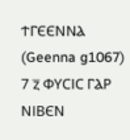ϮⲄⲈⲈⲚⲚⲀ (Geenna g1067)
7 ⲍ̅ ⲪⲨⲤⲒⲤ ⲄⲀⲢ ⲚⲒⲂⲈⲚ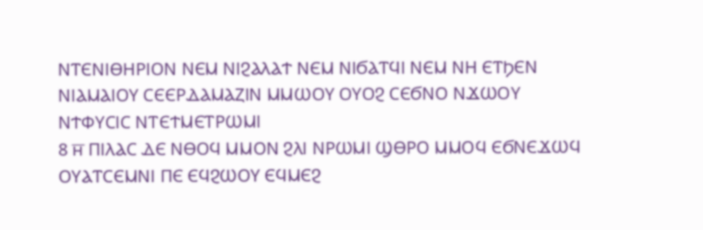ⲚⲦⲈⲚⲒⲐⲎⲢⲒⲞⲚ ⲚⲈⲘ ⲚⲒϨⲀⲖⲀϮ ⲚⲈⲘ ⲚⲒϬⲀⲦϤⲒ ⲚⲈⲘ ⲚⲎ ⲈⲦϦⲈⲚ ⲚⲒⲀⲘⲀⲒⲞⲨ ⲤⲈⲈⲢⲆⲀⲘⲀⲌⲒⲚ ⲘⲘⲰⲞⲨ ⲞⲨⲞϨ ⲤⲈϬⲚⲞ ⲚϪⲰⲞⲨ ⲚϮⲪⲨⲤⲒⲤ ⲚⲦⲈϮⲘⲈⲦⲢⲰⲘⲒ
8 ⲏ̅ ⲠⲒⲖⲀⲤ ⲆⲈ ⲚⲐⲞϤ ⲘⲘⲞⲚ ϨⲖⲒ ⲚⲢⲰⲘⲒ ϢⲐⲢⲞ ⲘⲘⲞϤ ⲈϬⲚⲈϪⲰϤ ⲞⲨⲀⲦⲤⲈⲘⲚⲒ ⲠⲈ ⲈϤϨⲰⲞⲨ ⲈϤⲘⲈϨ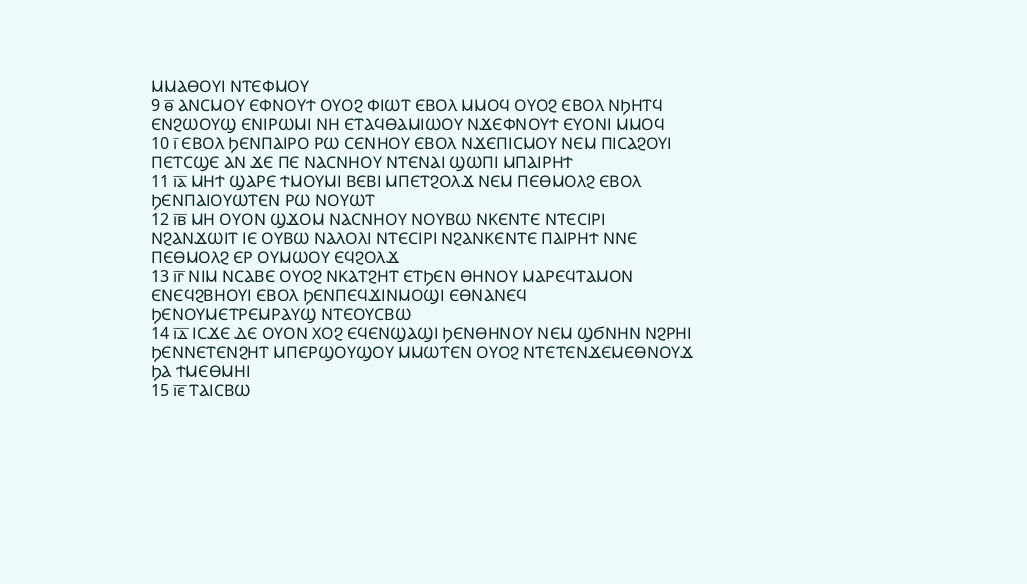ⲘⲘⲀⲐⲞⲨⲒ ⲚⲦⲈⲪⲘⲞⲨ
9 ⲑ̅ ⲀⲚⲤⲘⲞⲨ ⲈⲪⲚⲞⲨϮ ⲞⲨⲞϨ ⲪⲒⲰⲦ ⲈⲂⲞⲖ ⲘⲘⲞϤ ⲞⲨⲞϨ ⲈⲂⲞⲖ ⲚϦⲎⲦϤ ⲈⲚϨⲰⲞⲨϢ ⲈⲚⲒⲢⲰⲘⲒ ⲚⲎ ⲈⲦⲀϤⲐⲀⲘⲒⲰⲞⲨ ⲚϪⲈⲪⲚⲞⲨϮ ⲈⲨⲞⲚⲒ ⲘⲘⲞϤ
10 ⲓ̅ ⲈⲂⲞⲖ ϦⲈⲚⲠⲀⲒⲢⲞ ⲢⲰ ⲤⲈⲚⲎⲞⲨ ⲈⲂⲞⲖ ⲚϪⲈⲠⲒⲤⲘⲞⲨ ⲚⲈⲘ ⲠⲒⲤⲀϨⲞⲨⲒ ⲠⲈⲦⲤϢⲈ ⲀⲚ ϪⲈ ⲠⲈ ⲚⲀⲤⲚⲎⲞⲨ ⲚⲦⲈⲚⲀⲒ ϢⲰⲠⲒ ⲘⲠⲀⲒⲢⲎϮ
11 ⲓ̅ⲁ̅ ⲘⲎϮ ϢⲀⲢⲈ ϮⲘⲞⲨⲘⲒ ⲂⲈⲂⲒ ⲘⲠⲈⲦϨⲞⲖϪ ⲚⲈⲘ ⲠⲈⲐⲘⲞⲖϨ ⲈⲂⲞⲖ ϦⲈⲚⲠⲀⲒⲞⲨⲰⲦⲈⲚ ⲢⲰ ⲚⲞⲨⲰⲦ
12 ⲓ̅ⲃ̅ ⲘⲎ ⲞⲨⲞⲚ ϢϪⲞⲘ ⲚⲀⲤⲚⲎⲞⲨ ⲚⲞⲨⲂⲰ ⲚⲔⲈⲚⲦⲈ ⲚⲦⲈⲤⲒⲢⲒ ⲚϨⲀⲚϪⲰⲒⲦ ⲒⲈ ⲞⲨⲂⲰ ⲚⲀⲖⲞⲖⲒ ⲚⲦⲈⲤⲒⲢⲒ ⲚϨⲀⲚⲔⲈⲚⲦⲈ ⲠⲀⲒⲢⲎϮ ⲚⲚⲈ ⲠⲈⲐⲘⲞⲖϨ ⲈⲢ ⲞⲨⲘⲰⲞⲨ ⲈϤϨⲞⲖϪ
13 ⲓ̅ⲅ̅ ⲚⲒⲘ ⲚⲤⲀⲂⲈ ⲞⲨⲞϨ ⲚⲔⲀⲦϨⲎⲦ ⲈⲦϦⲈⲚ ⲐⲎⲚⲞⲨ ⲘⲀⲢⲈϤⲦⲀⲘⲞⲚ ⲈⲚⲈϤϨⲂⲎⲞⲨⲒ ⲈⲂⲞⲖ ϦⲈⲚⲠⲈϤϪⲒⲚⲘⲞϢⲒ ⲈⲐⲚⲀⲚⲈϤ ϦⲈⲚⲞⲨⲘⲈⲦⲢⲈⲘⲢⲀⲨϢ ⲚⲦⲈⲞⲨⲤⲂⲰ
14 ⲓ̅ⲇ̅ ⲒⲤϪⲈ ⲆⲈ ⲞⲨⲞⲚ ⲬⲞϨ ⲈϤⲈⲚϢⲀϢⲒ ϦⲈⲚⲐⲎⲚⲞⲨ ⲚⲈⲘ ϢϬⲚⲎⲚ ⲚϨⲢⲎⲒ ϦⲈⲚⲚⲈⲦⲈⲚϨⲎⲦ ⲘⲠⲈⲢϢⲞⲨϢⲞⲨ ⲘⲘⲰⲦⲈⲚ ⲞⲨⲞϨ ⲚⲦⲈⲦⲈⲚϪⲈⲘⲈⲐⲚⲞⲨϪ ϦⲀ ϮⲘⲈⲐⲘⲎⲒ
15 ⲓ̅ⲉ̅ ⲦⲀⲒⲤⲂⲰ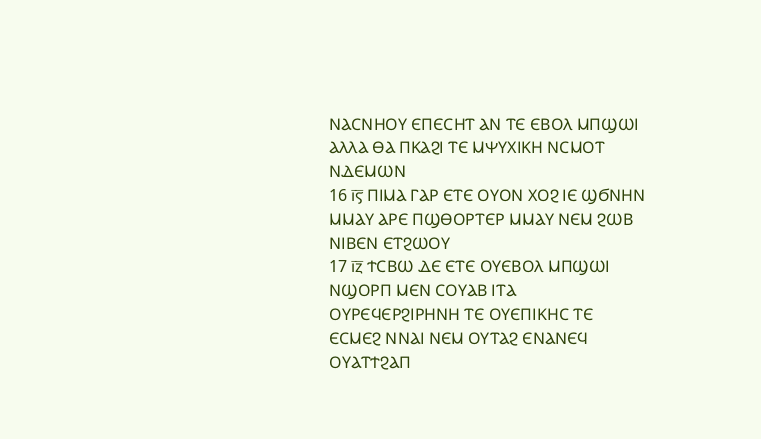ⲚⲀⲤⲚⲎⲞⲨ ⲈⲠⲈⲤⲎⲦ ⲀⲚ ⲦⲈ ⲈⲂⲞⲖ ⲘⲠϢⲰⲒ ⲀⲖⲖⲀ ⲐⲀ ⲠⲔⲀϨⲒ ⲦⲈ ⲘⲮⲨⲬⲒⲔⲎ ⲚⲤⲘⲞⲦ ⲚⲆⲈⲘⲰⲚ
16 ⲓ̅ⲋ̅ ⲠⲒⲘⲀ ⲄⲀⲢ ⲈⲦⲈ ⲞⲨⲞⲚ ⲬⲞϨ ⲒⲈ ϢϬⲚⲎⲚ ⲘⲘⲀⲨ ⲀⲢⲈ ⲠϢⲐⲞⲢⲦⲈⲢ ⲘⲘⲀⲨ ⲚⲈⲘ ϨⲰⲂ ⲚⲒⲂⲈⲚ ⲈⲦϨⲰⲞⲨ
17 ⲓ̅ⲍ̅ ϮⲤⲂⲰ ⲆⲈ ⲈⲦⲈ ⲞⲨⲈⲂⲞⲖ ⲘⲠϢⲰⲒ ⲚϢⲞⲢⲠ ⲘⲈⲚ ⲤⲞⲨⲀⲂ ⲒⲦⲀ ⲞⲨⲢⲈϤⲈⲢϨⲒⲢⲎⲚⲎ ⲦⲈ ⲞⲨⲈⲠⲒⲔⲎⲤ ⲦⲈ ⲈⲤⲘⲈϨ ⲚⲚⲀⲒ ⲚⲈⲘ ⲞⲨⲦⲀϨ ⲈⲚⲀⲚⲈϤ ⲞⲨⲀⲦϮϨⲀⲠ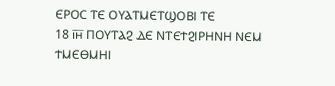ⲈⲢⲞⲤ ⲦⲈ ⲞⲨⲀⲦⲘⲈⲦϢⲞⲂⲒ ⲦⲈ
18 ⲓ̅ⲏ̅ ⲠⲞⲨⲦⲀϨ ⲆⲈ ⲚⲦⲈϮϨⲒⲢⲎⲚⲎ ⲚⲈⲘ ϮⲘⲈⲐⲘⲎⲒ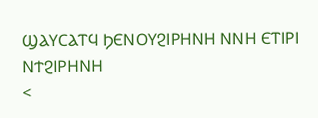ϢⲀⲨⲤⲀⲦϤ ϦⲈⲚⲞⲨϨⲒⲢⲎⲚⲎ ⲚⲚⲎ ⲈⲦⲒⲢⲒ ⲚϮϨⲒⲢⲎⲚⲎ
<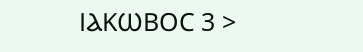ⲒⲀⲔⲰⲂⲞⲤ 3 >